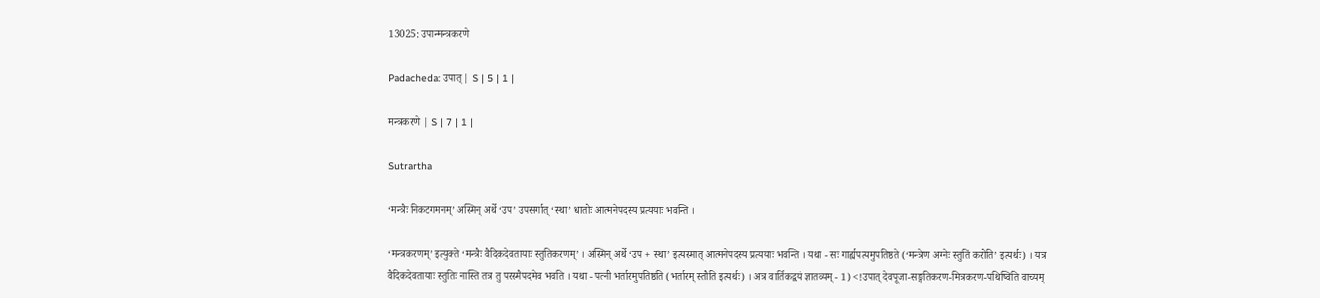13025: उपान्मन्त्रकरणे

Padacheda: उपात् | S | 5 | 1 |

मन्त्रकरणे | S | 7 | 1 |

Sutrartha

‘मन्त्रैः निकटगमनम्’ अस्मिन् अर्थे ‘उप’ उपसर्गात् ‘स्था’ धातोः आत्मनेपदस्य प्रत्ययाः भवन्ति ।

‘मन्त्रकरणम्’ इत्युक्ते ‘मन्त्रैः वैदिकदेवतायाः स्तुतिकरणम्’ । अस्मिन् अर्थे ‘उप + स्था’ इत्यस्मात् आत्मनेपदस्य प्रत्ययाः भवन्ति । यथा - सः गार्ह्यपत्यमुपतिष्ठते (‘मन्त्रेण अग्नेः स्तुतिं करोति’ इत्यर्थः) । यत्र वैदिकदेवतायाः स्तुतिः नास्ति तत्र तु परस्मैपदमेव भवति । यथा - पत्नी भर्तारमुपतिष्ठति (भर्तारम् स्तौति इत्यर्थः) । अत्र वार्तिकद्वयं ज्ञातव्यम् - 1) <!उपात् देवपूजा-सङ्गतिकरण-मित्रकरण-पथिष्विति वाच्यम्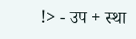!> - उप + स्था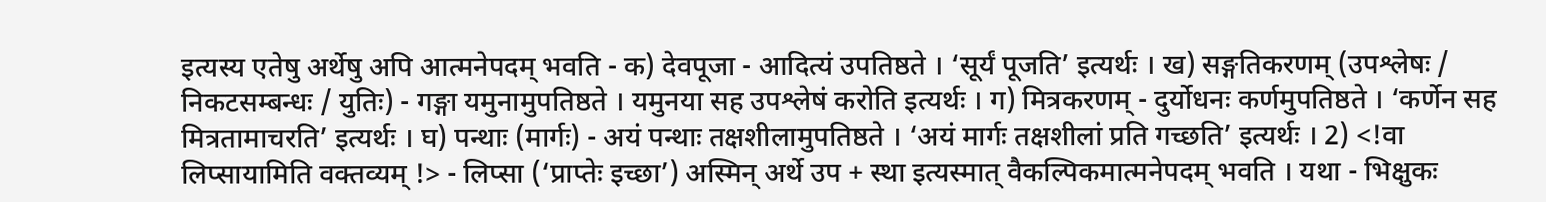इत्यस्य एतेषु अर्थेषु अपि आत्मनेपदम् भवति - क) देवपूजा - आदित्यं उपतिष्ठते । ‘सूर्यं पूजति’ इत्यर्थः । ख) सङ्गतिकरणम् (उपश्लेषः / निकटसम्बन्धः / युतिः) - गङ्गा यमुनामुपतिष्ठते । यमुनया सह उपश्लेषं करोति इत्यर्थः । ग) मित्रकरणम् - दुर्योधनः कर्णमुपतिष्ठते । ‘कर्णेन सह मित्रतामाचरति’ इत्यर्थः । घ) पन्थाः (मार्गः) - अयं पन्थाः तक्षशीलामुपतिष्ठते । ‘अयं मार्गः तक्षशीलां प्रति गच्छति’ इत्यर्थः । 2) <!वा लिप्सायामिति वक्तव्यम् !> - लिप्सा (‘प्राप्तेः इच्छा’) अस्मिन् अर्थे उप + स्था इत्यस्मात् वैकल्पिकमात्मनेपदम् भवति । यथा - भिक्षुकः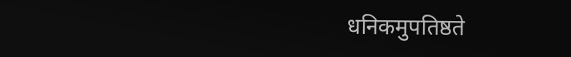धनिकमुपतिष्ठते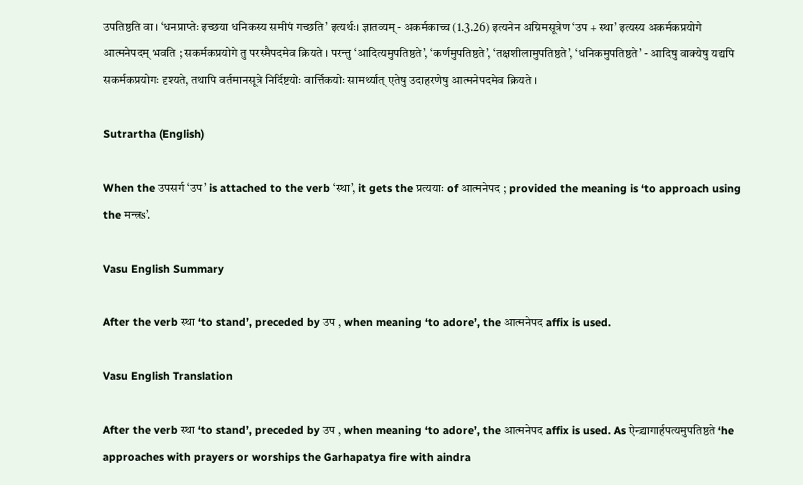उपतिष्ठति वा । ‘धनप्राप्तेः इच्छया धनिकस्य समीपं गच्छति’ इत्यर्थः। ज्ञातव्यम् - अकर्मकाच्च (1.3.26) इत्यनेन अग्रिमसूत्रेण ‘उप + स्था’ इत्यस्य अकर्मकप्रयोगे आत्मनेपदम् भवति ; सकर्मकप्रयोगे तु परस्मैपदमेव क्रियते । परन्तु ‘आदित्यमुपतिष्ठते’, ‘कर्णमुपतिष्ठते’, ‘तक्षशीलामुपतिष्ठते’, ‘धनिकमुपतिष्ठते’ - आदिषु वाक्येषु यद्यपि सकर्मकप्रयोगः दृश्यते, तथापि वर्तमानसूत्रे निर्दिष्टयोः वार्त्तिकयोः सामर्थ्यात् एतेषु उदाहरणेषु आत्मनेपदमेव क्रियते ।

Sutrartha (English)

When the उपसर्ग ‘उप’ is attached to the verb ‘स्था’, it gets the प्रत्ययाः of आत्मनेपद ; provided the meaning is ‘to approach using the मन्त्रs’.

Vasu English Summary

After the verb स्था ‘to stand’, preceded by उप , when meaning ‘to adore’, the आत्मनेपद affix is used.

Vasu English Translation

After the verb स्था ‘to stand’, preceded by उप , when meaning ‘to adore’, the आत्मनेपद affix is used. As ऐन्द्र्यागार्हपत्यमुपतिष्ठते ‘he approaches with prayers or worships the Garhapatya fire with aindra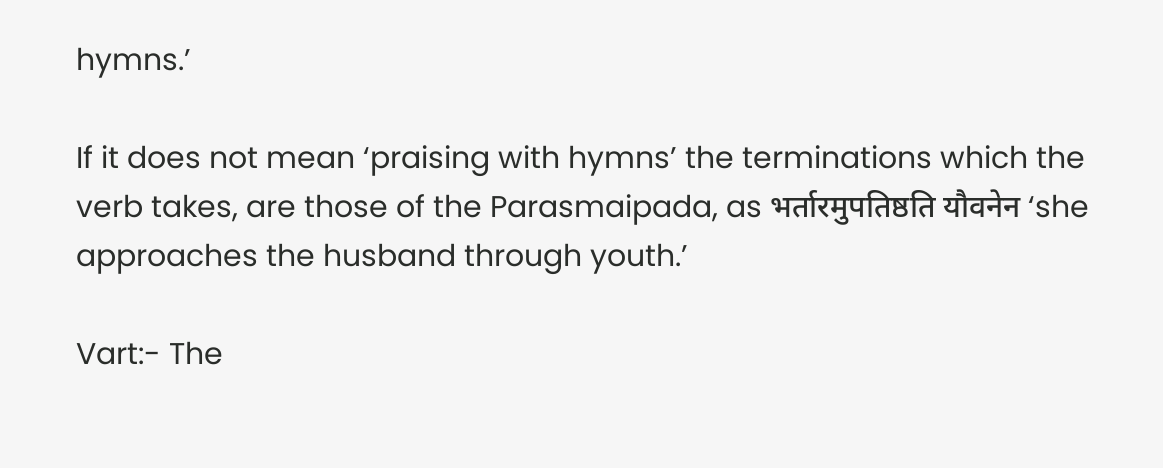hymns.’

If it does not mean ‘praising with hymns’ the terminations which the verb takes, are those of the Parasmaipada, as भर्तारमुपतिष्ठति यौवनेन ‘she approaches the husband through youth.’

Vart:- The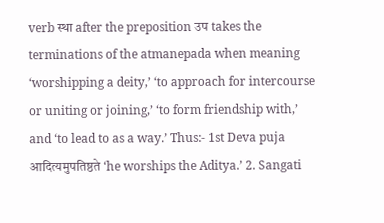verb स्था after the preposition उप takes the terminations of the atmanepada when meaning ‘worshipping a deity,’ ‘to approach for intercourse or uniting or joining,’ ‘to form friendship with,’ and ‘to lead to as a way.’ Thus:- 1st Deva puja आदित्यमुपतिष्ठते ‘he worships the Aditya.’ 2. Sangati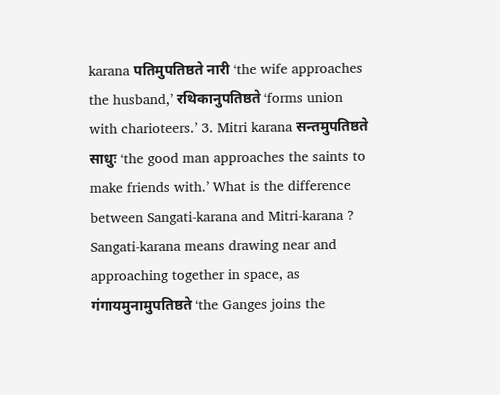karana पतिमुपतिष्ठते नारी ‘the wife approaches the husband,’ रथिकानुपतिष्ठते ‘forms union with charioteers.’ 3. Mitri karana सन्तमुपतिष्ठते साधुः ‘the good man approaches the saints to make friends with.’ What is the difference between Sangati-karana and Mitri-karana ? Sangati-karana means drawing near and approaching together in space, as गंगायमुनामुपतिष्ठते ‘the Ganges joins the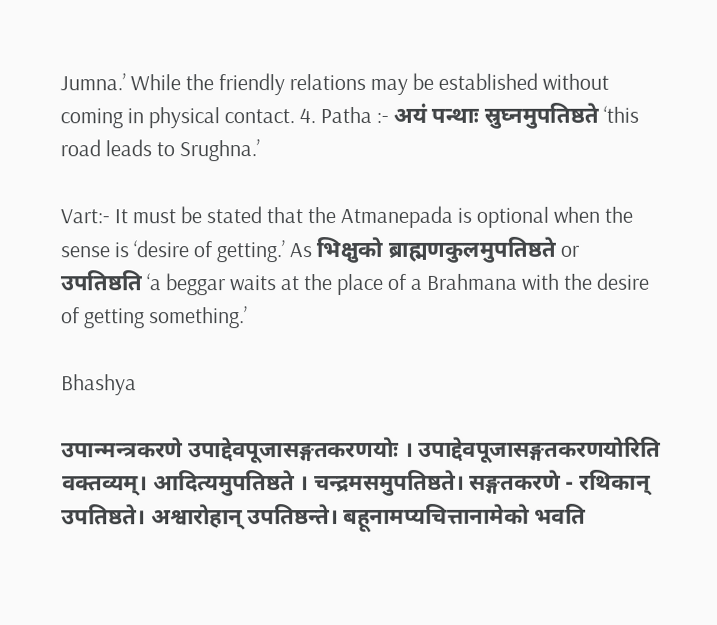Jumna.’ While the friendly relations may be established without coming in physical contact. 4. Patha :- अयं पन्थाः स्रुघ्नमुपतिष्ठते ‘this road leads to Srughna.’

Vart:- It must be stated that the Atmanepada is optional when the sense is ‘desire of getting.’ As भिक्षुको ब्राह्मणकुलमुपतिष्ठते or उपतिष्ठति ‘a beggar waits at the place of a Brahmana with the desire of getting something.’

Bhashya

उपान्मन्त्रकरणे उपाद्देवपूजासङ्गतकरणयोः । उपाद्देवपूजासङ्गतकरणयोरिति वक्तव्यम्। आदित्यमुपतिष्ठते । चन्द्रमसमुपतिष्ठते। सङ्गतकरणे - रथिकान् उपतिष्ठते। अश्वारोहान् उपतिष्ठन्ते। बहूनामप्यचित्तानामेको भवति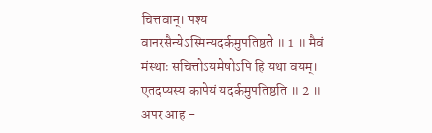चित्तवान्। पश्य वानरसैन्येऽस्मिन्यदर्कमुपतिष्ठते ॥ 1 ॥ मैवं मंस्थाः सचित्तोऽयमेषोऽपि हि यथा वयम्। एतदप्यस्य कापेयं यदर्कमुपतिष्ठति ॥ 2 ॥ अपर आह -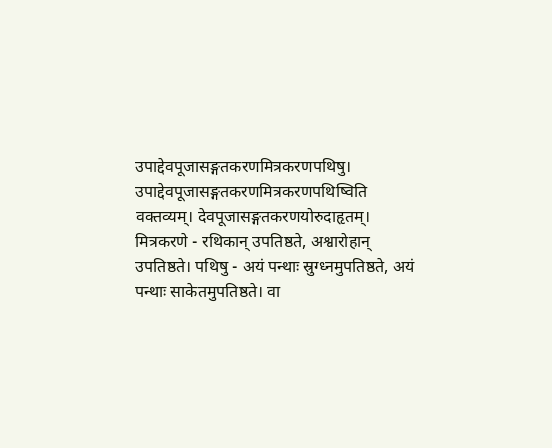उपाद्देवपूजासङ्गतकरणमित्रकरणपथिषु। उपाद्देवपूजासङ्गतकरणमित्रकरणपथिष्विति वक्तव्यम्। देवपूजासङ्गतकरणयोरुदाहृतम्। मित्रकरणे - रथिकान् उपतिष्ठते, अश्वारोहान् उपतिष्ठते। पथिषु - अयं पन्थाः स्रुग्ध्नमुपतिष्ठते, अयं पन्थाः साकेतमुपतिष्ठते। वा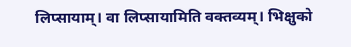लिप्सायाम्। वा लिप्सायामिति वक्तव्यम्। भिक्षुको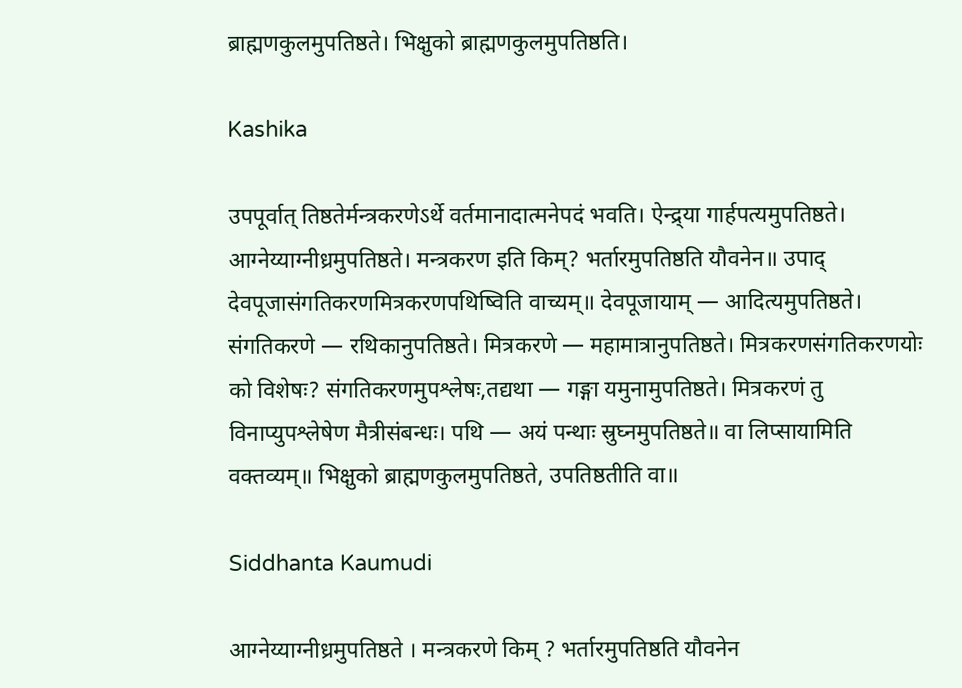ब्राह्मणकुलमुपतिष्ठते। भिक्षुको ब्राह्मणकुलमुपतिष्ठति।

Kashika

उपपूर्वात् तिष्ठतेर्मन्त्रकरणेऽर्थे वर्तमानादात्मनेपदं भवति। ऐन्द्र्या गार्हपत्यमुपतिष्ठते। आग्नेय्याग्नीध्रमुपतिष्ठते। मन्त्रकरण इति किम्? भर्तारमुपतिष्ठति यौवनेन॥ उपाद् देवपूजासंगतिकरणमित्रकरणपथिष्विति वाच्यम्॥ देवपूजायाम् — आदित्यमुपतिष्ठते। संगतिकरणे — रथिकानुपतिष्ठते। मित्रकरणे — महामात्रानुपतिष्ठते। मित्रकरणसंगतिकरणयोः को विशेषः? संगतिकरणमुपश्लेषः,तद्यथा — गङ्गा यमुनामुपतिष्ठते। मित्रकरणं तु विनाप्युपश्लेषेण मैत्रीसंबन्धः। पथि — अयं पन्थाः स्रुघ्नमुपतिष्ठते॥ वा लिप्सायामिति वक्तव्यम्॥ भिक्षुको ब्राह्मणकुलमुपतिष्ठते, उपतिष्ठतीति वा॥

Siddhanta Kaumudi

आग्नेय्याग्नीध्रमुपतिष्ठते । मन्त्रकरणे किम् ? भर्तारमुपतिष्ठति यौवनेन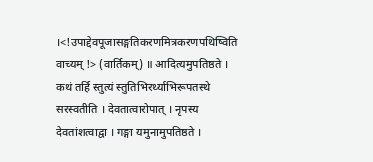।<!उपाद्देवपूजासङ्गतिकरणमित्रकरणपथिष्विति वाच्यम् !> (वार्तिकम्) ॥ आदित्यमुपतिष्ठते । कथं तर्हि स्तुत्यं स्तुतिभिरर्थ्याभिरूपतस्थे सरस्वतीति । देवतात्वारोपात् । नृपस्य देवतांशत्वाद्वा । गङ्गा यमुनामुपतिष्ठते ।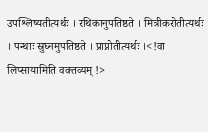उपश्लिष्यतीत्यर्थः । रथिकानुपतिष्ठते । मित्रीकरोतीत्यर्थः । पन्थाः स्रुघ्नमुपतिष्ठते । प्राप्नोतीत्यर्थः ।<!वा लिप्सायामिति वक्तव्यम् !>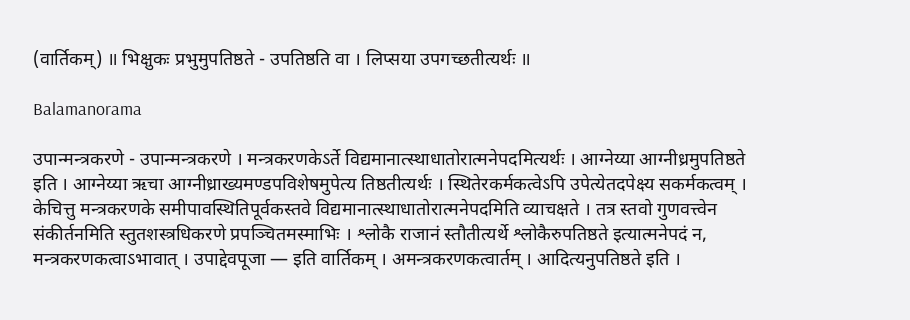(वार्तिकम्) ॥ भिक्षुकः प्रभुमुपतिष्ठते - उपतिष्ठति वा । लिप्सया उपगच्छतीत्यर्थः ॥

Balamanorama

उपान्मन्त्रकरणे - उपान्मन्त्रकरणे । मन्त्रकरणकेऽर्ते विद्यमानात्स्थाधातोरात्मनेपदमित्यर्थः । आग्नेय्या आग्नीध्रमुपतिष्ठते इति । आग्नेय्या ऋचा आग्नीध्राख्यमण्डपविशेषमुपेत्य तिष्ठतीत्यर्थः । स्थितेरकर्मकत्वेऽपि उपेत्येतदपेक्ष्य सकर्मकत्वम् । केचित्तु मन्त्रकरणके समीपावस्थितिपूर्वकस्तवे विद्यमानात्स्थाधातोरात्मनेपदमिति व्याचक्षते । तत्र स्तवो गुणवत्त्वेन संकीर्तनमिति स्तुतशस्त्रधिकरणे प्रपञ्चितमस्माभिः । श्लोकै राजानं स्तौतीत्यर्थे श्लोकैरुपतिष्ठते इत्यात्मनेपदं न, मन्त्रकरणकत्वाऽभावात् । उपाद्देवपूजा — इति वार्तिकम् । अमन्त्रकरणकत्वार्तम् । आदित्यनुपतिष्ठते इति ।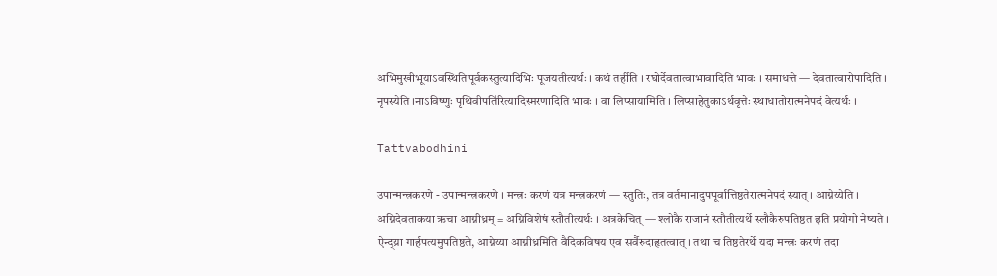अभिमुखीभूयाऽवस्थितिपूर्वकस्तुत्यादिभिः पूजयतीत्यर्थः । कथं तर्हीति । रघोर्देवतात्वाभावादिति भावः । समाधत्ते — देवतात्वारोपादिति । नृपस्येति ।नाऽविष्णुः पृथिवीपति॑रित्यादिस्मरणादिति भावः । वा लिप्सायामिति । लिप्साहेतुकाऽर्थवृत्तेः स्थाधातोरात्मनेपदं वेत्यर्थः ।

Tattvabodhini

उपान्मन्त्रकरणे - उपान्मन्त्रकरणे । मन्त्रः करणं यत्र मन्त्रकरणं — स्तुतिः, तत्र वर्तमानादुपपूर्वात्तिष्ठतेरात्मनेपदं स्यात् । आग्नेय्येति । अग्निदेवताकया ऋचा आग्नीध्रम् = अग्निविशेषं स्तौतीत्यर्थः । अत्रकेचित् — श्लोकै राजानं स्तौतीत्यर्थे स्लौकैरुपतिष्ठत इति प्रयोगो नेष्यते । ऐन्द्य्रा गार्हपत्यमुपतिष्ठते, आग्नेय्या आग्नीध्रमिति वैदिकविषय एव सर्वैरुदाहृतत्वात् । तथा च तिष्ठतेरर्थे यदा मन्त्रः करणं तदा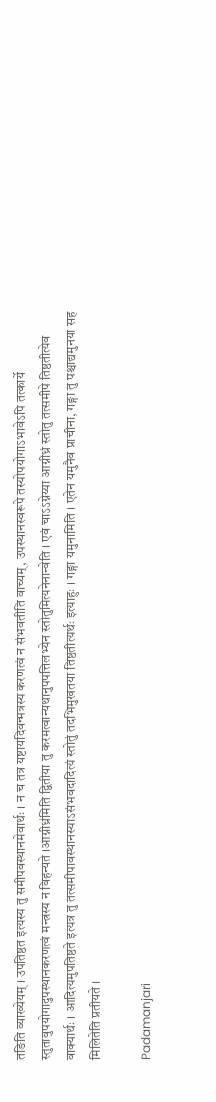तङिति व्याख्येयम् । उपतिष्ठत इत्यस्य तु समीपवस्थानमेवार्थः । न च तत्र यष्टायदिवन्मत्रस्य करणत्वं न संभवतीति वाच्यम्, उपस्थानस्वरूपे तस्योपयोगाऽभावेऽपि तत्कार्ये स्तुतावुपयोगादुपस्थानकरणत्वं मन्त्रस्य न विहन्यते ।आग्नीध्र॑मिति द्वितीया तु करमत्वान्यथानुपपत्तिलभ्येन स्तोतुमित्यनेनान्वेति । एवं चाऽऽग्नेय्या आग्नीध्रं स्तोतु तत्समीपे तिष्ठतीत्येव वाक्यार्थः । आदित्यमुपतिष्ठते इत्यत्र तु तत्समीपावस्थानस्याऽसंभवदादित्यं स्तोतुं तदभिमुखतया तिष्ठतीत्यर्थः इत्याहुः । गङ्गा यमुनामिति । एतेन यमुनैव प्राचीना, गङ्गा तु पश्चाद्यमुनया सह मिलितेति प्रतीयते ।

Padamanjari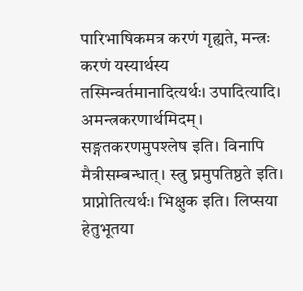पारिभाषिकमत्र करणं गृह्यते, मन्त्रः करणं यस्यार्थस्य तस्मिन्वर्तमानादित्यर्थः। उपादित्यादि। अमन्त्रकरणार्थमिदम्। सङ्गतकरणमुपश्लेष इति। विनापि मैत्रीसम्बन्धात्। स्त्रु घ्नमुपतिष्ठते इति। प्राप्नोतित्यर्थः। भिक्षुक इति। लिप्सया हेतुभूतया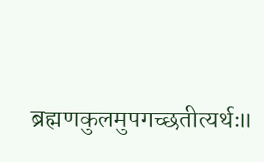ब्रह्मणकुलमुपगच्छतीत्यर्थः॥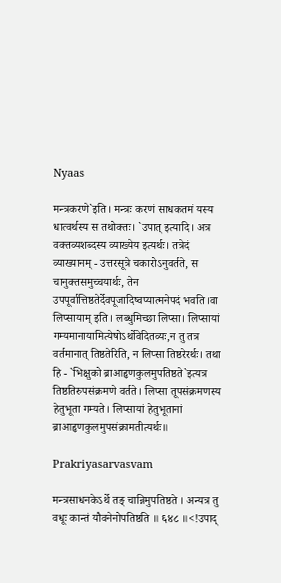Nyaas

मन्त्रकरणे`इति। मन्त्रः करणं साधकतमं यस्य धात्वर्थस्य स तथोक्तः। `उपात् इत्यादि। अत्र वक्तव्यशब्दस्य व्याख्येय इत्यर्थः। तत्रेदं व्याख्यानम् - उत्तरसूत्रे चकारोऽनुवर्तते, स चानुक्तसमुच्चयार्थः, तेन उपपूर्वात्तिष्ठतेर्देवपूजादिष्वप्यात्मनेपदं भवति।वा लिप्सायाम् इति। लब्धुमिच्छा लिप्सा। लिप्सायां गम्यमानायामित्येषोऽर्थोवेदितव्यः,न तु तत्र वर्तमानात् तिष्ठतेरिति, न लिप्सा तिष्ठरेरर्थः। तथा हि - `भिक्षुको ब्राआहृणकुलमुपतिष्ठते`इत्यत्र तिष्ठतिरुपसंक्रमणे वर्तते। लिप्सा तूपसंक्रमणस्य हेतुभूता गम्यते। लिप्सायां हेतुभूतानां ब्राआहृणकुलमुपसंक्रामतीत्यर्थः॥

Prakriyasarvasvam

मन्त्रसाधनकेऽर्थे तङ् चान्निमुपतिष्ठते । अन्यत्र तु वधूः कान्तं यौवनेनोपतिष्ठति ॥ ६४८ ॥<!उपाद्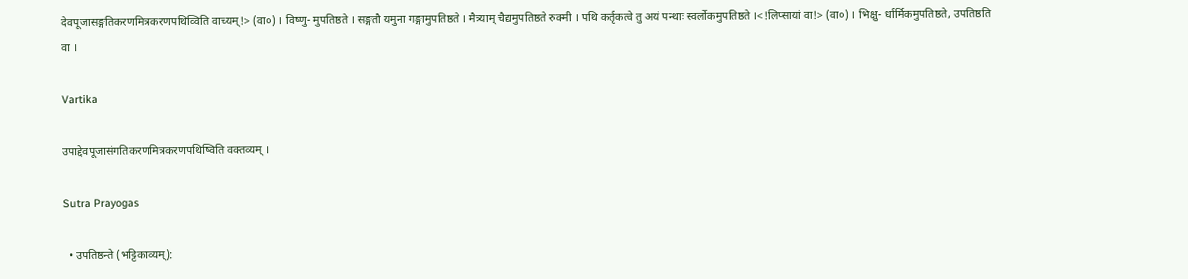देवपूजासङ्गतिकरणमित्रकरणपथिव्विति वाच्यम्!> (वा०) । विष्णु- मुपतिष्ठते । सङ्गतौ यमुना गङ्गामुपतिष्ठते । मैत्र्याम् चैद्यमुपतिष्ठते रुक्मी । पथि कर्तृकत्वे तु अयं पन्थाः स्वर्लोकमुपतिष्ठते ।<!लिप्सायां वा!> (वा०) । भिक्षु- र्धार्मिकमुपतिष्ठते, उपतिष्ठति वा ।

Vartika

उपाद्देवपूजासंगतिकरणमित्रकरणपथिष्विति वक्तव्यम् ।

Sutra Prayogas

  • उपतिष्ठन्ते (भट्टिकाव्यम्):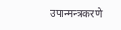उपान्मन्त्रकरणे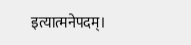इत्यात्मनेपदम्।